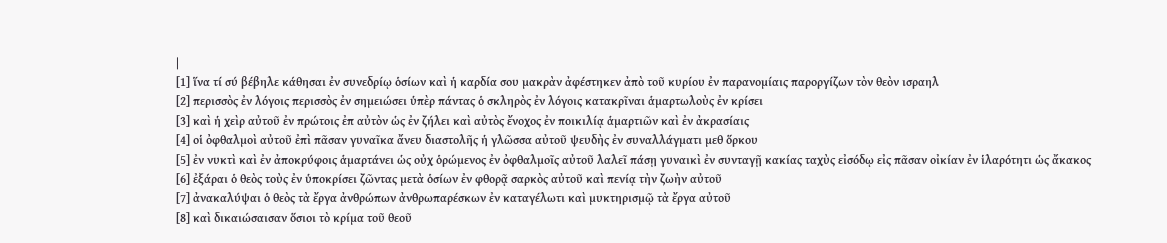|
[1] ἵνα τί σύ βέβηλε κάθησαι ἐν συνεδρίῳ ὁσίων καὶ ἡ καρδία σου μακρὰν ἀφέστηκεν ἀπὸ τοῦ κυρίου ἐν παρανομίαις παροργίζων τὸν θεὸν ισραηλ
[2] περισσὸς ἐν λόγοις περισσὸς ἐν σημειώσει ὑπὲρ πάντας ὁ σκληρὸς ἐν λόγοις κατακρῖναι ἁμαρτωλοὺς ἐν κρίσει
[3] καὶ ἡ χεὶρ αὐτοῦ ἐν πρώτοις ἐπ αὐτὸν ὡς ἐν ζήλει καὶ αὐτὸς ἔνοχος ἐν ποικιλίᾳ ἁμαρτιῶν καὶ ἐν ἀκρασίαις
[4] οἱ ὀφθαλμοὶ αὐτοῦ ἐπὶ πᾶσαν γυναῖκα ἄνευ διαστολῆς ἡ γλῶσσα αὐτοῦ ψευδὴς ἐν συναλλάγματι μεθ ὅρκου
[5] ἐν νυκτὶ καὶ ἐν ἀποκρύφοις ἁμαρτάνει ὡς οὐχ ὁρώμενος ἐν ὀφθαλμοῖς αὐτοῦ λαλεῖ πάσῃ γυναικὶ ἐν συνταγῇ κακίας ταχὺς εἰσόδῳ εἰς πᾶσαν οἰκίαν ἐν ἱλαρότητι ὡς ἄκακος
[6] ἐξάραι ὁ θεὸς τοὺς ἐν ὑποκρίσει ζῶντας μετὰ ὁσίων ἐν φθορᾷ σαρκὸς αὐτοῦ καὶ πενίᾳ τὴν ζωὴν αὐτοῦ
[7] ἀνακαλύψαι ὁ θεὸς τὰ ἔργα ἀνθρώπων ἀνθρωπαρέσκων ἐν καταγέλωτι καὶ μυκτηρισμῷ τὰ ἔργα αὐτοῦ
[8] καὶ δικαιώσαισαν ὅσιοι τὸ κρίμα τοῦ θεοῦ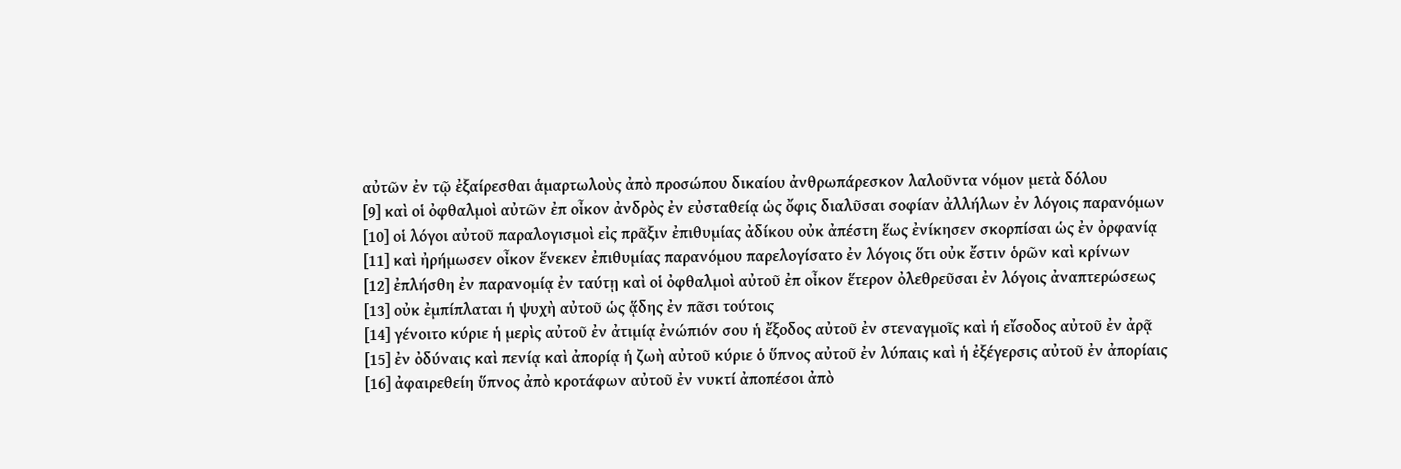αὐτῶν ἐν τῷ ἐξαίρεσθαι ἁμαρτωλοὺς ἀπὸ προσώπου δικαίου ἀνθρωπάρεσκον λαλοῦντα νόμον μετὰ δόλου
[9] καὶ οἱ ὀφθαλμοὶ αὐτῶν ἐπ οἶκον ἀνδρὸς ἐν εὐσταθείᾳ ὡς ὄφις διαλῦσαι σοφίαν ἀλλήλων ἐν λόγοις παρανόμων
[10] οἱ λόγοι αὐτοῦ παραλογισμοὶ εἰς πρᾶξιν ἐπιθυμίας ἀδίκου οὐκ ἀπέστη ἕως ἐνίκησεν σκορπίσαι ὡς ἐν ὀρφανίᾳ
[11] καὶ ἠρήμωσεν οἶκον ἕνεκεν ἐπιθυμίας παρανόμου παρελογίσατο ἐν λόγοις ὅτι οὐκ ἔστιν ὁρῶν καὶ κρίνων
[12] ἐπλήσθη ἐν παρανομίᾳ ἐν ταύτῃ καὶ οἱ ὀφθαλμοὶ αὐτοῦ ἐπ οἶκον ἕτερον ὀλεθρεῦσαι ἐν λόγοις ἀναπτερώσεως
[13] οὐκ ἐμπίπλαται ἡ ψυχὴ αὐτοῦ ὡς ᾅδης ἐν πᾶσι τούτοις
[14] γένοιτο κύριε ἡ μερὶς αὐτοῦ ἐν ἀτιμίᾳ ἐνώπιόν σου ἡ ἔξοδος αὐτοῦ ἐν στεναγμοῖς καὶ ἡ εἴσοδος αὐτοῦ ἐν ἀρᾷ
[15] ἐν ὀδύναις καὶ πενίᾳ καὶ ἀπορίᾳ ἡ ζωὴ αὐτοῦ κύριε ὁ ὕπνος αὐτοῦ ἐν λύπαις καὶ ἡ ἐξέγερσις αὐτοῦ ἐν ἀπορίαις
[16] ἀφαιρεθείη ὕπνος ἀπὸ κροτάφων αὐτοῦ ἐν νυκτί ἀποπέσοι ἀπὸ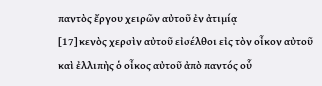παντὸς ἔργου χειρῶν αὐτοῦ ἐν ἀτιμίᾳ
[17] κενὸς χερσὶν αὐτοῦ εἰσέλθοι εἰς τὸν οἶκον αὐτοῦ καὶ ἐλλιπὴς ὁ οἶκος αὐτοῦ ἀπὸ παντός οὗ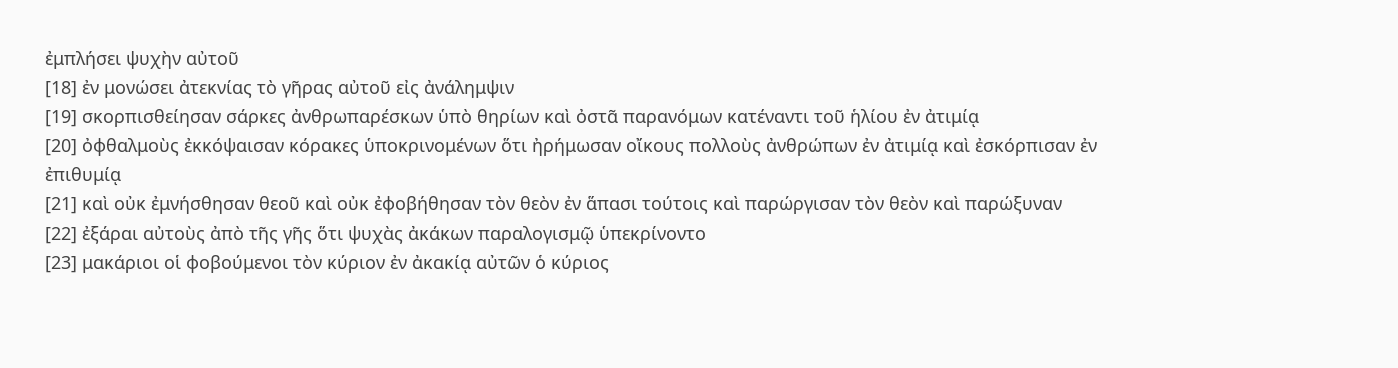ἐμπλήσει ψυχὴν αὐτοῦ
[18] ἐν μονώσει ἀτεκνίας τὸ γῆρας αὐτοῦ εἰς ἀνάλημψιν
[19] σκορπισθείησαν σάρκες ἀνθρωπαρέσκων ὑπὸ θηρίων καὶ ὀστᾶ παρανόμων κατέναντι τοῦ ἡλίου ἐν ἀτιμίᾳ
[20] ὀφθαλμοὺς ἐκκόψαισαν κόρακες ὑποκρινομένων ὅτι ἠρήμωσαν οἴκους πολλοὺς ἀνθρώπων ἐν ἀτιμίᾳ καὶ ἐσκόρπισαν ἐν ἐπιθυμίᾳ
[21] καὶ οὐκ ἐμνήσθησαν θεοῦ καὶ οὐκ ἐφοβήθησαν τὸν θεὸν ἐν ἅπασι τούτοις καὶ παρώργισαν τὸν θεὸν καὶ παρώξυναν
[22] ἐξάραι αὐτοὺς ἀπὸ τῆς γῆς ὅτι ψυχὰς ἀκάκων παραλογισμῷ ὑπεκρίνοντο
[23] μακάριοι οἱ φοβούμενοι τὸν κύριον ἐν ἀκακίᾳ αὐτῶν ὁ κύριος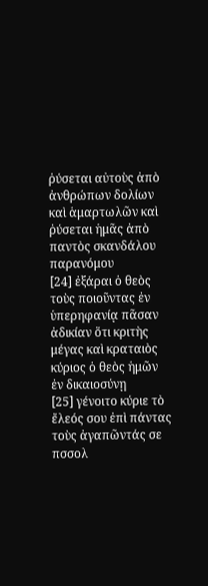ῥύσεται αὐτοὺς ἀπὸ ἀνθρώπων δολίων καὶ ἁμαρτωλῶν καὶ ῥύσεται ἡμᾶς ἀπὸ παντὸς σκανδάλου παρανόμου
[24] ἐξάραι ὁ θεὸς τοὺς ποιοῦντας ἐν ὑπερηφανίᾳ πᾶσαν ἀδικίαν ὅτι κριτὴς μέγας καὶ κραταιὸς κύριος ὁ θεὸς ἡμῶν ἐν δικαιοσύνῃ
[25] γένοιτο κύριε τὸ ἔλεός σου ἐπὶ πάντας τοὺς ἀγαπῶντάς σε πσσολ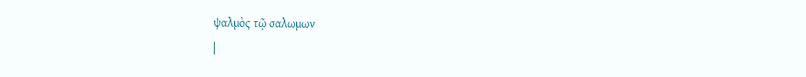ψαλμὸς τῷ σαλωμων
|